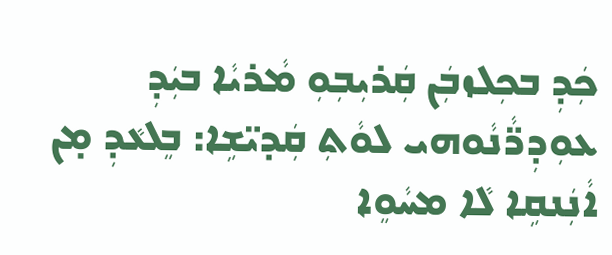ܟܲܕܼ ܒܟܼܠܙܒܲܢ ܩܲܪܝܼܒܼܘܼ ܡܵܪܝܵܐ ܒܝܲܕܼ ܥܘܼܕܼܪ̈ܵܢܵܘܗܝ ܠܘܵܬܼ ܩܲܕܝ̈ܫܹܐ: ܒܸܠܥܵܕܼ ܡ̣ܢ ܐܵܢܲܢܩܹܐ ܠܵܐ ܡܚܵܘܸܐ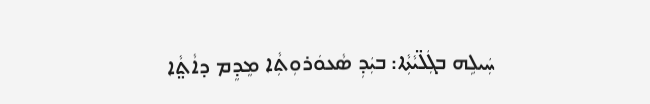ܚܲܝܠܹܗ ܒܓܲܠ̈ܝܵܬܼܵܐ: ܒܝܲܕܼ ܤܵܥܘܿܪܘܼܬܼܵܐ ܡܸܕܸܡ ܕܐܵܬ̤ܵܐ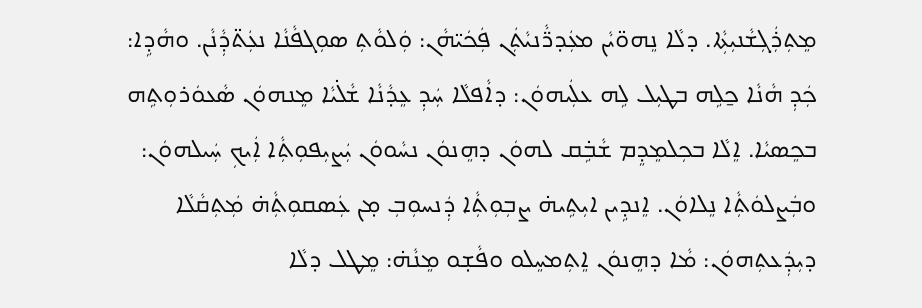ܡܸܬܼܪܲܓܼܫܵܢܝܼܬܼܵܐ. ܕܠܵܐ ܢܸܗܘ̈ܝܵܢ ܡܥܲܕܪ̈ܵܢܝܵܬܲܢ ܦܲܟܿܝ̈ܗܵܢ: ܘܲܠܘܵܬܼ ܤܘܼܓܦܵܢܵܐ ܢܥܲܬ̈ܕܼܵܢܵܢ. ܘܗܵܕܹܐ: ܟܲܕܼ ܗܵܢܵܐ ܟ̱ܠܹܗ ܒܛܝܼܠ ܠܹܗ ܥܠܲܝܗܘܿܢ: ܕܐܵܦܠܵܐ ܚܲܕܼ ܥܸܕܵܢܵܐ ܫܵܠ̇ܝܵܐ ܡܸܢܗܘܿܢ ܤܵܥܘܿܪܘܼܬܹܗ ܒܟܸܤܝܵܐ. ܐܸܠܵܐ ܒܟܼܠܡܸܕܸܡ ܫܵܒܹ̇ܩ ܠܗܘܿܢ ܕܗܸܢܘܿܢ ܢܚܵܘܘܿܢ ܝܲܨܝܼܦܘܼܬܼܵܐ ܐܲܝܟܼ ܚܲܝܠܗܘܿܢ: ܘܒܲܨܠܘܿܬܼܵܐ ܢܸܠܐܘܿܢ. ܐܸܢܕܹܝܢ ܐܝܼܬܹܝܗ̇ ܨܒܼܘܼܬܼܵܐ ܕܲܢܚܘܼܒܼ ܡ̣ܢ ܥܲܤܩܘܼܬܼܵܗ̇ ܡܲܬܼܩܵܠܵܐ ܕܝܼܕܲܥܬܼܗܘܿܢ: ܡܵܐ ܕܗܸܢܘܿܢ ܐܸܬܼܡܚܸܠܘ ܘܦܵܫ̣ܘ ܡܸܢܵܗ̇: ܡܸܛܠ ܕܠܵܐ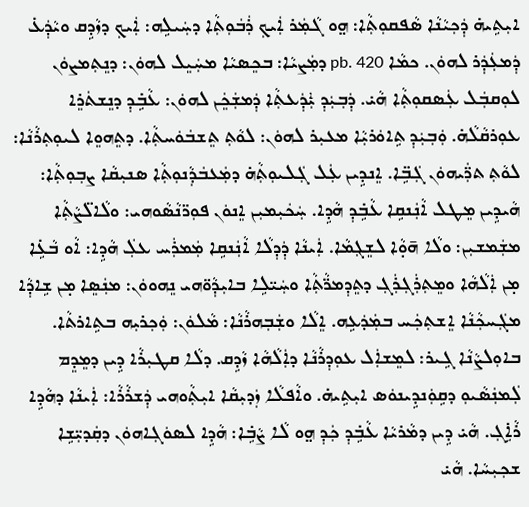ܐܝܼܬܹܝܗ̇ ܕܲܟܼܝܵܢܵܐ ܤܵܦܩܘܼܬܼܵܐ: ܗ̤ܘ ܓܵܡܲܪ ܐܲܝܟܼ ܪܲܒܿܘܼܬܼܵܐ ܕܚܲܝܠܹܗ: ܐܲܝܟܼ ܕܙܵܕܹܩ ܘܝܵܕܲܥ̇ ܕܲܡܥܲܕܲܪ ܠܗܘܿܢ. ܟܡܵܐ pb. 420 ܕܡܲܨܝܵܐ: ܒܟܸܤܝܵܐ ܡܚܲܝܸܠ ܠܗܘܿܢ: ܕܢܸܬܼܡܨܘܿܢ ܠܘܼܩܒܲܠ ܥܲܤܩܘܼܬܼܵܐ ܗܵܝ̇. ܕܲܒܼܝܲܕܼ ܝܑܼܕܲܥܬܼܵܐ ܕܲܡܫܲܟܸܿܢ ܠܗܘܿܢ: ܥܵܒܹ̇ܕܼ ܕܢܸܫܬܿܪܸܐ ܥܘܼܪܩܵܠܵܗ̇. ܘܲܒܼܝܲܕܼ ܬܹܐܘܿܪܝܼܵܐ ܡܥܝܼܪ ܠܗܘܿܢ: ܠܘܵܬܼ ܬܸܫܒܿܘܿܚܬܼܵܐ. ܕܬܸܗܘܸܐ ܠܝܘܼܬܼܪܵܢܵܐ: ܠܘܵܬܼ ܬܪ̈ܲܝܗܘܿܢ ܓܲܒܹ̈ܐ. ܐܸܢܕܹܝܢ ܥܲܠ ܓܲܠܝܘܼܬܼܵܗ̇ ܕܡܲܥܒܿܕܼܵܢܘܼܬܼܵܐ ܤܢܝܼܩܵܐ ܨܒܼܘܼܬܼܵܐ: ܗܵܝܕܹܝܢ ܡܸܛܠ ܐܵܢܲܢܩܹܐ ܥܵܒܹ̇ܕܼ ܗܵܕܹܐ. ܚܲܟܿܝܼܡܝܼܢ ܐܸܢܘܿܢ ܦܘܼܪ̈ܢܵܤܵܘܗܝ: ܘܠܵܐܠ̈ܨܵܬܼܵܐ ܡܫܲܡܫܝܼܢ: ܘܠܵܐ ܗ̄ܘ̣ܵܐ ܠܫܸܓܼܡܵܐ. ܐܲܝܢܵܐ ܕܲܕܼܠܵܐ ܐܵܢܲܢܩܹܐ ܡܲܡܪܲܚ ܥܠܲ ܗܵܕܹܐ: ܐܵܘ ܒܵܥܹ̇ܐ ܡ̣ܢ ܐܲܠܵܗܵܐ ܘܡܸܬܼܪܲܓܼܪܲܓܼ ܕܬܸܕܼܡܪ̈ܵܬܼܵܐ ܘܚܲܝ̈ܠܹܐ ܒܐܝܼܕܼܵܘ̈ܗܝ ܢܸܗܘܘܿܢ: ܡܢܲܤܸܐ ܡ̣ܢ ܫܹܐܕܼܵܐ ܡܓܲܚܟܼܵܢܵܐ ܐܸܫܬܼܟܲܚ ܒܡܲܕܿܥܹܗ. ܐܸܠܵܐ ܘܫܲܒܼܗܪܵܢܵܐ: ܡܵܠܘܿܢ: ܘܲܟܼܪܝܼܗ ܒܬܹܐܪܬܵܐ. ܒܐܘܼܠܨܵܢܵܐ ܓܹܝܪ: ܠܡܸܫܐܲܠ ܥܘܼܕܼܪܵܢܵܐ ܕܐܲܠܵܗܵܐ ܙܵܕܹܩ. ܕܠܵܐ ܩܛܝܼܪܵܐ ܕܹܝܢ ܕܡܸܕܸܡ ܠܲܡܢܲܤܵܝܘܼ ܕܩܹܘܲܢܕܹܝܢܘܿܣ ܐܝܼܬܹܝܗ̇. ܘܐܵܦܠܵܐ ܙܲܕܝܼܩܵܐ ܐܝܼܬܼܵܘܗܝ ܕܲܫܪܵܪܵܐ: ܐܲܝܢܵܐ ܕܗܵܕܹܐ ܪܵܐܹ̇ܓܼ. ܗܵܝ̇ ܕܹܝܢ ܕܡܵܪܝܵܐ ܥܵܒܹ̇ܕܼ ܟܲܕܼ ܗ̤ܘ ܠܵܐ ܨܵܒܹ̇ܐ: ܗܵܕܹܐ ܠܤܘܿܓܼܐܗܘܿܢ ܕܩܲܕܝܼ̈ܫܹܐ ܫܟܼܝܼܚܵܐ. ܗܵܝ̇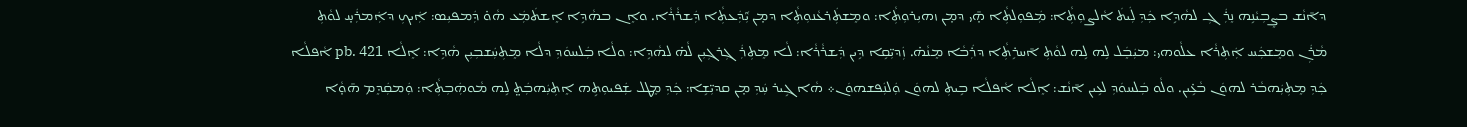ܕܐ̄ܢܵܫ ܒܨܸܒܼܝܵܢܹܗ ܢܸܪܲܓܼ ܠܗܵܕܹܐ ܟܲܕܼ ܠܲܝܬܿ ܐܵܠܨܘܼܬܼܵܐ: ܡܲܦܘܼܠܬܼܵܐ ܗ̣̄ܝ ܕܡ̣ܢ ܙܗܝܼܪܘܼܬܼܵܐ: ܘܡܸܫܬܲܪܥܵܢܘܼܬܼܵܐ ܕܡ̣ܢ ܝܑܼܕܲܥܬܼܵܐ ܕܲܫܪܵܪܵܐ. ܘܐܸܢ ܒܗܵܕܹܐ ܐܸܫܬܿܡܲܥ ܗܵܘ̇ ܕܲܡܦܝܼܣ: ܐܲܝܟܼ ܕܐܲܡܪܲܚ̣ ܠܘܵܬܼ ܡܵܪܲܢ ܘܡܸܫܟܲܚ ܐܲܬܼܪܵܐ ܥܠܵܘܗܝ: ܡܝܲܒܸܿܠ ܠܹܗ ܠܹܗ ܠܘܵܬܼ ܐ̄ܚܪܹܬܼܵܐ ܕܪܲܒܵܐ ܡܸܢܵܗ̇. ܙܲܕܝܼ̈ܩܹܐ ܕܹܝܢ ܕܲܫܪܵܪܵܐ: ܠܵܐ ܡܸܬܼܪܲܓܼܪܓܼܝܼܢ ܠܵܗ̇ ܠܗܵܕܹܐ: ܘܠܵܐ ܒܲܠܚܘܿܕܼ ܕܠܵܐ ܡܸܬܼܚܲܫܒܼܝܼܢ ܗܵܕܹܐ: ܐܸܠܵܐ pb. 421 ܐܵܦܠܵܐ ܟܲܕܼ ܡܸܬܼܝܲܗܒܵܪ ܠܗܘܿܢ ܒܵܥܹ̇ܝܢ. ܘܠܵܘ ܒܲܠܚܘܿܕܼ ܠܥܹܝܢ ܐ̄ܢܵܫ: ܐܸܠܵܐ ܐܵܦܠܵܐ ܒܹܝܬܼ ܠܗܘܿܢ ܘܲܠܢܲܦܫܗܘܿܢ܀ ܗܵܐ ܓܹܝܪ ܚܲܕܼ ܡ̣ܢ ܩܕܝܼ̈ܫܹܐ: ܟܲܕܼ ܡܸܛܠ ܫܲܦܝܘܼܬܹܗ ܐܸܬܼܝܲܗܒܲܬ̤ ܠܹܗ ܡܵܘܗܲܒܼܬܼܵܐ: ܘܲܡܩܲܕܸܡ ܗ̄ܘ̣ܵܐ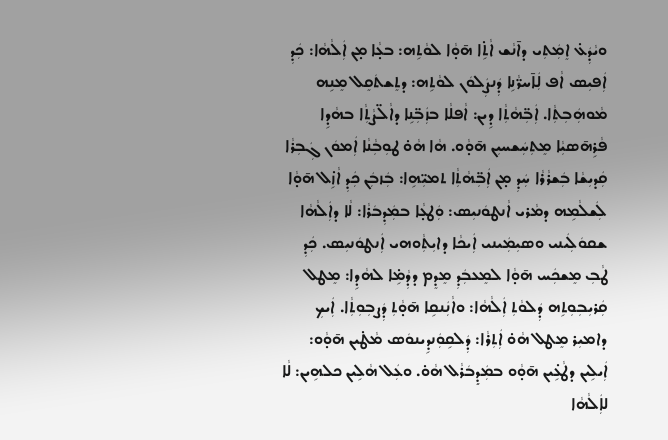ܘܝܵܕܲܥ̇ ܐܸܡܲܬܼܝ ܕܐ̄ܢܵܫ ܐܵܬܹ̇ܐ ܗ̄ܘ̣ܵܐ ܠܘܵܬܹܗ: ܒܥ̣ܵܐ ܡ̣ܢ ܐܲܠܵܗܵܐ: ܟܲܕܼ ܐܲܦܝܼܣ ܐܵܦ ܠܲܐ̄ܚܪ̈ܵܢܹܐ ܕܲܢܨܲܠܘܿܢ ܠܘܵܬܹܗ: ܕܬܸܫܬܿܩܸܠ ܡܸܢܹܗ ܡܵܘܗܲܒܼܬܼܵܐ. ܐܲܒܼ̈ܗܵܬܼܵܐ ܕܹܝܢ: ܐܵܦܠܵܐ ܒܙܲܒܼ̈ܢܹܐ ܕܐܵܠ̈ܨܵܬܼܵܐ ܒܗܵܕܹܐ ܦܵܪܹܗ̄ܤܝܼܵܐ ܡܸܬܼܚܲܫܚܝܼܢ ܗ̄ܘ̣ܵܘ. ܗܵܐ ܗܵܘ̇ ܛܘܼܒܼܵܢܵܐ ܐܲܡܘܿܢ ܓܲܒܼܪܵܐ ܩܲܕܝܼܫܵܐ ܒܲܫܪܵܪܵܐ ܚܲܕܼ ܡ̣ܢ ܐܲܒܼ̈ܗܵܬܼܵܐ ܬܡܝܼ̈ܗܹܐ: ܒܲܙܒܲܢ ܟܲܕܼ ܐܵܙܹ̇ܠ ܗ̄ܘ̣ܵܐ ܠܲܫܠܵܡܹܗ ܕܡܵܪܝ ܐܵܢܛܘܿܢܝܼܣ: ܘܲܛܥ̣ܵܐ ܒܡܲܕܼܒܿܪܵܐ: ܠܵܐ ܕܐܲܠܵܗܵܐ ܫܩܘܿܠܲܝܢܝ ܘܤܝܼܡܲܝܢܝ ܐܲܝܟܵܐ ܕܐܝܼܬܼܵܘܗܝ ܐܲܢܛܘܿܢܝܼܣ. ܟܲܕܼ ܛܵܒܼ ܡܸܫܟܲܚ ܗ̄ܘ̣ܵܐ ܠܡܸܥܒܲܕܼ ܡܸܕܸܡ ܕܕܼܵܡܹ̇ܐ ܠܗܵܕܹܐ: ܡܸܛܠ ܩܲܪܝܼܒܼܘܼܬܹܗ ܕܲܠܘܵܬܼ ܐܲܠܵܗܵܐ: ܘܐܵܢܲܢܩܹܐ ܗ̄ܘ̣ܵܬܼ ܕܲܨܒܼܘܼܬܼܵܐ. ܐܲܝܟܼ ܕܐܡܝܼܪ ܡܸܛܠ ܗܵܘ̇ ܐܲܬܼܪܵܐ: ܕܲܠܩܹܘܲܢܕܹܝܢܘܿܣ ܡܵܛ̇ܝܢ ܗ̄ܘ̣ܵܘ: ܐܲܝܠܹܝܢ ܕܛܵܥܹ̇ܝܢ ܗ̄ܘ̣ܵܘ ܒܡܲܕܼܸܒܿܪܵܠ ܗܵܘ̇. ܘܥܲܠ ܗܵܠܹܝܢ ܟܠܗܹܝܢ: ܠܵܐ ܠܐܲܠܵܗܵܐ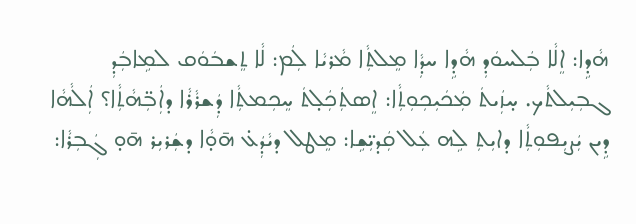ܗܵܕܹܐ: ܐܸܠܵܐ ܒܲܠܚܘܿܕܼ ܗܵܕܹܐ ܚܕܼܵܐ ܡܸܠܬܼܵܐ ܡܵܪܝܵܐ ܠܲܡ: ܠܵܐ ܬܸܫܒܿܘܿܩ ܠܡܹܐܒܲܕܼ ܓܒܼܝܼܠܬܵܟ. ܚ̣ܙܲܝܬܿ ܡܲܟܿܝܼܟܼܘܼܬܼܵܐ: ܐܸܤܬܲܟܲܠ̣ܬܿ ܚܸܟܼܡܬܼܵܐ ܕܲܫܪܵܪܵܐ ܕܐܲܒܼ̈ܗܵܬܼܵܐ؟ ܐܲܠܵܗܵܐ ܕܹܝܢ ܝܲܨܝܼܦܘܼܬܼܵܐ ܕܐܝܼܬܼ ܠܹܗ ܥܲܠ ܩܲܕܝܼ̈ܫܹܐ: ܡܸܛܠ ܕܝܵܕܲܥ̇ ܗ̄ܘ̣ܵܐ ܕܫܲܪܝܼܪ ܗ̄ܘ̣ ܓܲܒܼܪܵܐ: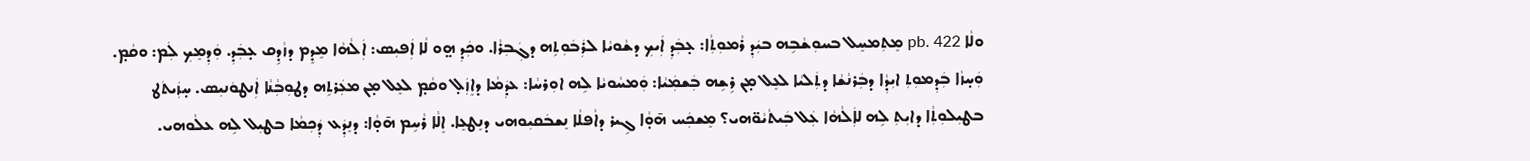ܘܠܵܐ pb. 422 ܡܸܬܼܡܚܸܠ ܒܚܘܼܫܵܒܹܗ ܒܝܲܕܼ ܪܵܡܘܼܬܼܵܐ: ܥ̣ܒܲܕܼ ܐܲܝܟܼ ܕܫܵܘܝܵܐ ܠܪܲܒܿܘܼܬܹܗ ܕܓܲܒܼܪܵܐ. ܘܟܲܕܼ ܗ̤ܘ ܠܵܐ ܐܲܦܝܼܣ: ܐܲܠܵܗܵܐ ܡܸܕܸܡ ܕܙܵܕܹܩ ܥ̣ܒܲܕܼ. ܘܲܕܼܡܸܟܼ ܠܲܡ: ܘܩܵܡ̣. ܘܲܚ̣ܙܵܐ ܒܲܕܼܡܘܼܬܼ ܐܝܼܕܼܵܐ ܕܒܲܪܢܵܫܵܐ ܕܬܲܠܝܵܐ ܠܥܸܠ ܡ̣ܢ ܪܹܫܹܗ ܒܲܫܡܲܝܵܐ: ܘܲܡܚܵܘܝܵܐ ܠܹܗ ܐܘܼܪܚܵܐ: ܥܕܲܡܵܐ ܕܐܸܙܲܠ̣ ܘܩܵܡ̣ ܠܥܸܠ ܡ̣ܢ ܡܥܲܪܬܹܗ ܕܛܘܼܒܼܵܢܵܐ ܐܲܢܛܘܿܢܝܼܣ. ܚ̣ܙܲܝܬܿܛ ܒܛܝܼܠܘܼܬܼܵܐ ܕܐܝܼܬܼ ܠܹܗ ܠܐܲܠܵܗܵܐ ܥܲܠ ܒܲܝܬܵܝܵܘ̈ܗܝ؟ ܡܸܫܟܲܚ ܗ̄ܘ̣ܵܐ ܓܹܝܪ ܕܐܵܦܠܵܐ ܢܸܫܒܿܩܝܼܘܗܝ ܕܢܸܛܥܸܐ. ܐܸܠܵܐ ܪܵܚܹܡ ܗ̄ܘ̣ܵܐ: ܕܢܸܕܲܥ ܕܲܟܼܡܵܐ ܒܛܝܼܠ ܠܹܗ ܥܠܵܘܗܝ.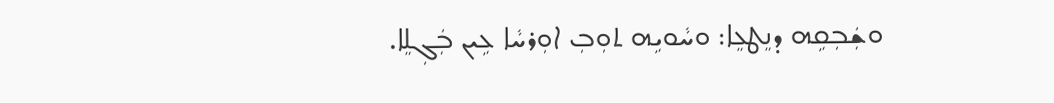ܘܫܲܒܼܩܹܗ ܕܢܸܛܥܸܐ: ܘܚܵܘܝܹܗ ܬܘܼܒܼ ܐܘܼܪܚܵܐ ܥܹܝܢ ܒܲܓܼܠܸܐ.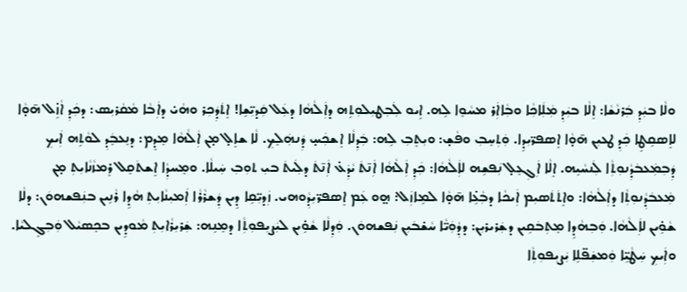ܘܠܵܐ ܒܝܲܕܼ ܒܲܪܢܵܫܵܐ: ܐܸܠܵܐ ܒܝܲܕܼ ܡܲܠܲܐܟܼܵܐ ܘܒܼܵܐܐܲܪ ܡܚܵܘܸܐ ܠܹܗ. ܐܹܝܘ ܠܲܒܼܛܝܼܠܘܼܬܹܗ ܕܐܲܠܵܗܵܐ ܕܥܲܠ ܩܲܕܝܼ̈ܫܹܐ! ܐܸܬܿܕܲܟܼܪ ܘܗܵܝ̇ ܕܐܲܒܵܐ ܡܵܩܵܪܝܼܣ: ܕܟܲܕܼ ܐܵܙܹ̇ܠ ܗ̄ܘ̣ܵܐ ܠܐܸܤܩܹܛܹܐ ܟܲܕܼ ܛܥܝܼܢ ܗ̄ܘ̣ܵܐ ܐܸܤܦܪ̈ܝܼܕܹܐ. ܘܲܬܼܚܸܒܼ ܘܦܵܫ̣: ܘܝܼܬܸܒܼ ܠܹܗ: ܒܲܕܼܠܵܐ ܐܸܫܟܲܚ̣ ܕܲܢܗܲܠܸܟܼ. ܠܵܐ ܫܐܸܠ̣ ܡ̣ܢ ܐܲܠܵܗܵܐ ܡܸܕܸܡ: ܕܢܸܥܒܸܿܕܼ ܠܘܵܬܹܗ ܐܲܝܟܼ ܕܲܒܼܡܲܥܒܿܕܼܵܢܘܼܬܼܵܐ ܠܲܢܚܵܝܹܗ. ܐܸܠܵܐ ܐܲܓܼܥܸܠ̣ ܢܲܦܫܹܗ ܠܐܲܠܵܗܵܐ: ܟܲܕܼ ܐܲܠܵܗܵܐ ܐܲܢ̄ܬܿ ܝܵܕܲܥ̇ ܐܲܢ̄ܬܿ ܕܠܲܝܬܿ ܒܝܼ ܬܘܼܒܼ ܚܲܝܠܵܐ. ܘܡܸܚܕܼܵܐ ܐܸܫܬܿܩܸܠ ܪܸܡܙܵܢܵܐܝܼܬܼ ܡ̣ܢ ܡܲܥܒܿܕܼܵܢܘܼܬܼܵܐ ܕܐܲܠܵܗܵܐ: ܘܐܸܬܿܬܿܤܝܼܡ ܐܲܝܟܵܐ ܕܒܼܵܥܹ̇ܐ ܗ̄ܘ̣ܵܐ ܠܡܹܐܙܲܠ: ܗ̤ܘ ܥܲܡ ܐܸܤܦܪ̈ܝܼܕܼܵܘܗܝ. ܙܲܕܝܼ̈ܩܹܐ ܕܹܝܢ ܕܲܫܪܵܪܵܐ ܐܲܡܝܼܢܵܐܝܼܬܼ ܗܵܕܹܐ ܪܵܢܹܝܢ ܒܢܲܦܫܗܘܿܢ: ܕܠܵܐ ܫܵܘܹ̇ܝܢ ܠܐܲܠܵܗܵܐ. ܘܲܒܼܗܵܕܹܐ ܡܸܬܼܒܿܩܹܝܢ ܕܫܲܪܝܪܝܼܢ: ܕܕܼܵܘܲܝ̈ܵܐ ܚܵܫ̇ܒܿܝܼܢ ܢܲܦܫܗܘܿܢ. ܘܲܕܼܠܵܐ ܫܵܘܹ̇ܝܢ ܠܝܲܨܝܼܦܘܼܬܼܵܐ ܕܡܸܢܹܗ: ܫܲܪܝܼܪܵܐܝܼܬܼ ܡܵܘܕܹܝܢ ܒܟܸܤܝܵܠ ܘܲܒܼܓܸܠܝܵܐ. ܘܐܲܝܟܼ ܚܲܛܵܝܹ̈ܐ ܘܲܡܫܲܦ̈ܠܹܐ ܝܲܨܝܼܦܘܼܬܼܵܐ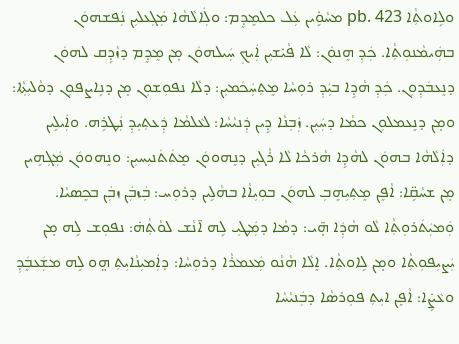ܘܠܹܐܘܬܼܵܐ pb. 423 ܡܚܵܘܹ̇ܝܢ ܥܲܠ ܟܠܡܸܕܸܡ: ܘܠܲܐܠܵܗܵܐ ܡܲܓܼܥܠܝܼܢ ܢܲܦܫܗܘܿܢ ܒܗܲܝܡܵܢܘܼܬܼܵܐ. ܟܲܕܼ ܗܸܢܘܿܢ: ܠܵܐ ܦܵܝ̇ܫܝܼܢ ܐܲܝܟܼ ܚܲܝܠܗܘܿܢ ܡ̣ܢ ܡܸܕܸܡ ܕܙܵܕܹܩ ܠܗܘܿܢ ܕܢܸܥܒܿܕܼܘܼܢ. ܟܲܕܼ ܗܵܕܹܐ ܒܝܲܕܼ ܪܘܼܚܵܐ ܡܸܬܼܚܲܟܿܡܝܼܢ: ܕܠܵܐ ܢܦܘܼܫܘܼܢ ܡ̣ܢ ܕܢܹܐܨܦܘܼܢ ܕܘܵܠܝܼܬܼܵܐ: ܘܡ̣ܢ ܕܢܸܥܡܠܘܼܢ ܟܡܵܐ ܕܚܲܝܼܢ. ܙܲܒܼܢܵܐ ܕܹܝܢ ܕܲܢܝܵܚܵܐ: ܠܥܵܠܡܵܐ ܕܲܥܬܼܝܼܕܼ ܢܲܛܪܹܗ. ܘܐܲܝܠܹܝܢ ܕܐܲܠܵܗܵܐ ܒܗܘܿܢ ܠܗܵܕܹܐ ܗܵܪܟܵܐ ܠܵܐ ܪܵܓܝܼܢ ܕܢܸܗܘܘܿܢ ܡܸܬܿܬܿܢܝܼܚܝܼܢ: ܘܢܸܗܘܘܿܢ ܡܲܓܼܗܹܝܢ ܡ̣ܢ ܫܚܵܩܹ̈ܐ: ܐܵܦܸܢ ܡܸܬܼܝܼܗܸܒܼ ܠܗܘܿܢ ܒܘܼܝܼܐܵܐ ܒܗܵܠܹܝܢ ܕܪܘܼܚ: ܒܲܙܒܲܢ ܙܒܲܢ ܒܟܸܤܝܵܐ. ܘܲܡܝܲܬܿܪܘܼܬܼܵܐ ܠܵܘ ܗܵܕܲܐ ܗ̣̄ܝ: ܕܡܵܐ ܕܡܲܛܝܼ ܠܹܗ ܐ̄ܢܵܫ ܠܘܵܬܼܵܗ̇: ܢܦܘܼܫ ܠܹܗ ܡ̣ܢ ܝܲܨܝܼܦܘܼܬܼܵܐ ܘܡ̣ܢ ܠܹܐܘܬܼܵܐ. ܐܸܠܵܐ ܗܵܢܵܘ ܡܲܥܡܪܵܐ ܕܪܘܼܚܵܐ: ܕܐܲܡܝܼܢܵܐܝܼܬܼ ܗ̤ܘ ܠܹܗ ܡܫܲܥܒܸܿܕܼ ܘܥܵܨܹ̇ܐ: ܐܵܦܸܢ ܐܝܼܬܼ ܦܘܼܪܤܵܐ ܕܒܲܢܝܵܚܵܐ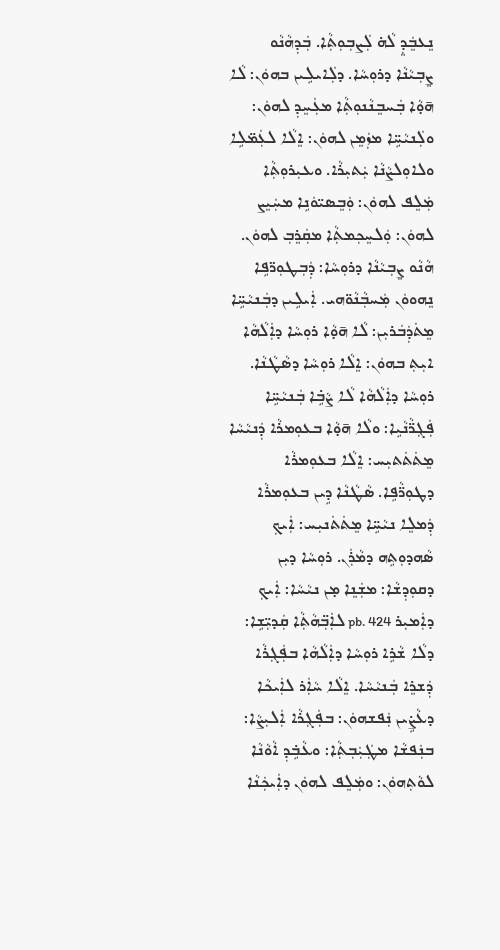ܢܸܥܒܸܿܕܼܸ ܠܵܗ̇ ܠܲܨܒܼܘܼܬܼܵܐ. ܒܲܕܼܗܵܢܵܘ ܨܸܒܼܝܵܢܵܐ ܕܪܘܼܚܵܐ. ܕܠܲܐܝܠܹܝܢ ܒܗܘܿܢ: ܠܵܐ ܗ̄ܘ̣ܵܐ ܒܲܚܒܸܢܵܢܘܼܬܼܵܐ ܡܥܲܚܸܕܼ ܠܗܘܿܢ: ܘܠܲܢܝܵܚܹ̈ܐ ܡܙܲܡܸܢ ܠܗܘܿܢ: ܐܸܠܵܐ ܠܥܲܡ̈ܠܹܐ ܘܠܐܘܼܠܨܵܢܵܐ ܝܲܬܝܼܪܵܐ. ܘܥܝܼܪܘܼܬܼܵܐ ܡܲܠܸܦ ܠܗܘܿܢ: ܘܲܒܸܤܝ̈ܘܿܢܹܐ ܡܚܲܝܸܨ ܠܗܘܿܢ: ܘܲܠܚܸܟܼܡܬܼܵܐ ܡܩܲܪܸܒܼ ܠܗܘܿܢ. ܗܵܢܵܘ ܨܸܒܼܝܵܢܵܐ ܕܪܘܼܚܵܐ: ܕܲܒܼܛܘܼܪ̈ܦܹܐ ܢܸܗܘܘܿܢ ܡܲܚܒܼܵܢܵܘ̈ܗܝ. ܐܲܝܠܹܝܢ ܕܒܲܢܝܵܚܹ̈ܐ ܡܸܬܿܕܲܒܿܪܝܼܢ: ܠܵܐ ܗ̄ܘ̣ܵܐ ܪܘܼܚܵܐ ܕܐܲܠܵܗܵܐ ܐܝܼܬܼ ܒܗܘܿܢ: ܐܸܠܵܐ ܪܘܼܚܵܐ ܕܤܵܛܵܢܵܐ. ܪܘܼܚܵܐ ܕܐܲܠܵܗܵܐ ܠܵܐ ܨܵܒܹ̇ܐ ܒܲܢܝܵܚܹ̈ܐ ܦܲܓܼܪ̈ܵܢܵܝܹܐ: ܘܠܵܐ ܗ̄ܘ̣ܵܐ ܒܥܘܼܡܪܵܐ ܕܲܢܝܵܚܵܐ ܡܸܬܿܬܿܬܝܼܚ: ܐܸܠܵܐ ܒܥܘܼܡܪܵܐ ܕܛܘܼܪ̈ܵܦܹܐ. ܤܵܛܵܢܵܐ ܕܹܝܢ ܒܥܘܼܡܪܵܐ ܕܲܡܠܸܐ ܢܝܵܚܹ̈ܐ ܡܸܬܿܬܿܢܝܼܚ: ܐܲܝܟܼ ܤܵܗܕܘܼܬܹܗ ܕܡܵܪܲܢ. ܪܘܼܚܵܐ ܕܝܼܢ ܕܩܘܼܕܼܫܵܐ: ܡܫܲܢܸܐ ܡ̣ܢ ܢܝܵܚܵܐ: ܐܲܝܟܼ ܕܐܲܡܝܼܪ pb. 424 ܠܐܲܒܼ̈ܗܵܬܼܵܐ ܩܲܕܝܼ̈ܫܹܐ: ܕܠܵܐ ܫܵܪܹܐ ܪܘܼܚܵܐ ܕܐܲܠܵܗܵܐ ܒܦܲܓܼܪܵܐ ܕܲܫܪܸܐ ܒܲܢܝܵܚܵܐ. ܐܸܠܵܐ ܚܵܐܲܪ ܠܐܲܝܟܵܐ ܕܥܵܨܹ̇ܝܢ ܢܲܦܫܗܘܿܢ: ܒܦܲܓܼܪܵܐ ܐܲܠܝܼܨܵܐ: ܒܢܲܦܫܵܐ ܡܛܲܝܲܒܼܬܼܵܐ: ܘܥܵܒܹ̇ܕܼ ܐܵܘܵܢܵܐ ܠܘܵܬܼܗܘܿܢ: ܘܡܲܠܸܦ ܠܗܘܿܢ ܕܐܲܝܟܲܢܵܐ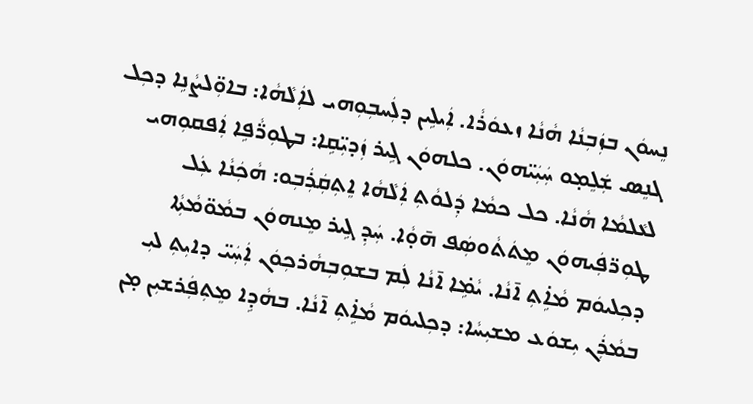ܢܸܚܘܿܢ ܒܙܲܒܼܢܵܐ ܗܵܢܵܐ ܙܥܘܿܪܵܐ. ܐܲܝܠܹܝܢ ܕܠܲܚܒܼܘܼܗܝ ܠܐܲܠܵܗܵܐ: ܒܐܘܼ̈ܠܨܵܢܹܐ ܕܟܼܠ ܓܢܸܣ ܫܲܠܸܡ̣ܘ ܚܲܝܲܝ̈ܗܘܿܢ. ܟܠܗܘܿܢ ܓܹܝܪ ܙܲܕܝܼ̈ܩܹܐ: ܒܛܘܼܪ̈ܵܦܹܐ ܐܲܦܩܘܼܗܝ ܠܥܵܠܡܵܐ ܗܵܢܵܐ. ܟܠ ܟܡܵܐ ܕܲܠܘܵܬܼ ܐܲܠܵܗܵܐ ܐܸܬܼܩܲܪܲܒܼܘ: ܗܵܟܲܢܵܐ ܥܲܠ ܛܘܼܪ̈ܦܲܝܗܘܿܢ ܡܸܬܿܬܵܘܤܲܦ ܗ̄ܘ̣ܵܐ. ܚܲܕܼ ܓܹܝܪ ܡܸܢܗܘܿܢ ܒܡܵܘ̈ܡܵܬܼܵܐ ܕܟܼܠܝܘܿܡ ܡܵܐܹ̇ܬܼ ܐ̄ܢܵܐ. ܝܵܡܹ̇ܐ ܐ̄ܢܵܐ ܠܲܡ ܒܫܘܼܒܼܗܵܪܟܼܘܿܢ ܐܲܚܲܝ̈ ܕܐܝܼܬܼ ܠܝܼ ܒܡܵܪܲܢ ܝܼܫܘܿܥ ܡܫܝܼܚܵܐ: ܕܟܼܠܝܘܿܡ ܡܵܐܹ̇ܬܼ ܐ̄ܢܵܐ. ܒܗܵܕܹܐ ܡܸܬܼܦܲܪܫܝܼܢ ܡ̣ܢ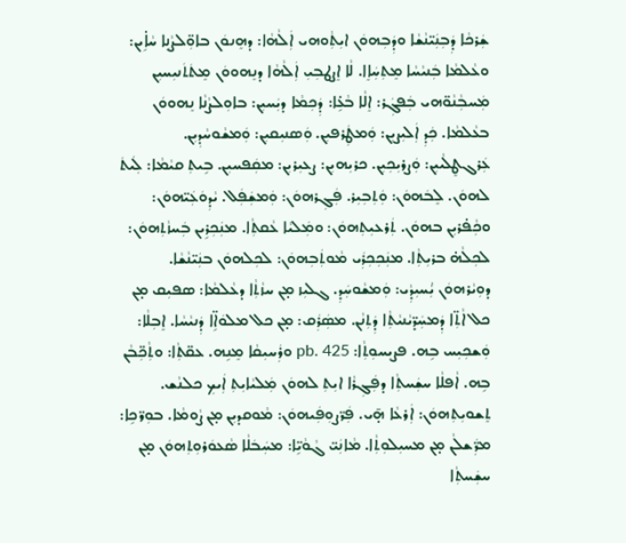ܫܲܪܟܵܐ ܕܲܒܼܢܲܝ̈ܢܵܫܵܐ ܘܕܲܒܼܗܘܿܢ ܐܝܼܬܼܵܘܗܝ ܐܲܠܵܗܵܐ: ܕܗܸܢܘܿܢ ܒܐܘܼ̈ܠܨܵܢܹܐ ܚܵܐܹ̇ܝܢ: ܘܥܵܠܡܵܐ ܒܲܢܝܵܚܵܐ ܡܸܬܼܚܲܐܸܐ. ܠܵܐ ܐܸܨܛܒܼܝܼ ܐܲܠܵܗܵܐ ܕܢܸܗܘܘܿܢ ܡܸܬܿܬܿܢܝܼܚܝܼܢ ܡܲܚܒܼܵܢܵܘ̈ܗܝ ܒܲܦܓܲܪ: ܐܸܠܵܐ ܒܵܥܹ̇ܐ: ܕܲܟܼܡܵܐ ܕܝܲܚܝܼܢ: ܒܐܘܼܠܨܵܢܵܐ ܢܸܗܘܘܿܢ ܒܥܵܠܡܵܐ. ܟܲܕܼ ܐܲܠܝܼܨܝܼܢ: ܘܲܡܛܲܪܦܝܼܢ. ܘܲܤܢܝܼܩܝܼܢ: ܘܲܡܫܵܘܚܵܕܼܝܼܢ. ܥܲܪܓܛܸܠܵܝܝܼܢ: ܘܲܨܪܝܼܟܼܝܼܢ. ܟܪܝܼܗܝܼܢ: ܨܥܝܼܪܝܼܢ: ܡܩܲܦܚܝܼܢ. ܒܹܝܬܼ ܩܝܵܡܵܐ: ܠܲܝܬܿ ܠܗܘܿܢ. ܠܸܒܿܗܘܿܢ: ܘܲܬܼܒܼܝܼܪ. ܦܲܓܼܪܗܘܿܢ: ܘܲܡܫܲܦܲܠ. ܝܵܕܼܘܿܥܲܝ̈ܗܘܿܢ: ܘܟܼܵܦ̇ܪܝܼܢ ܒܗܘܿܢ. ܬܲܪܥܝܼܬܼܗܘܿܢ: ܘܡܲܠܝܵܐ ܥܵܩܬܼܵܐ. ܡܢܲܟܼܪܹܝܢ ܒܲܚܙܵܬܼܗܘܿܢ: ܠܟܼܠܵܗ̇ ܒܪܝܼܬܼܵܐ. ܡܢܲܟܼܟܼܪܲܝ ܡܵܘܬܲܒܼܗܘܿܢ: ܠܟܼܠܗܘܿܢ ܒܢܲܝ̈ܢܵܫܵܐ. ܕܘܼܝܵܪܗܘܿܢ ܝܑܼܚܝܼܕܼܵܝ: ܘܲܡܫܵܘܚܲܕܼ. ܓܠܝܼܙ ܡ̣ܢ ܚܙܵܬܼܵܐ ܕܥܵܠܡܵܐ: ܤܦܝܼܩ ܡ̣ܢ ܟܠ ܐܵܬܼ̈ܐ ܕܲܡܚܲܕ̈ܝܵܢܝܵܬܼܵܐ ܕܲܬܼܢܵܢ. ܡܤܲܪܲܩ: ܡ̣ܢ ܟܠ ܡܠܘܿܐܹ̈ܐ ܕܲܢܝܵܚܵܐ. ܐܸܒܼܠܵܐ: ܘܲܫܟܼܝܼܚ ܒܹܗ. ܦܨܝܼܚܘܼܬܼܵܐ: pb. 425 ܘܪܲܚܝܼܩܵܐ ܡܸܢܹܗ. ܥܩ̈ܬܼܵܐ: ܘܬܼܵܟܼ̈ܒܵܢ ܒܹܗ. ܐܵܦܠܵܐ ܚܫܲܚܬܼܵܐ ܕܦܲܓܼܪܵܐ ܐܝܼܬܼ ܠܗܘܿܢ ܡܲܠܝܵܐܝܼܬܼ ܐܲܝܟܼ ܟܠܢܵܫ. ܬܸܫܘܝܼܬܼܗܘܿܢ: ܐܲܪܥܵܐ ܗ̣̄ܝ. ܦܲܪ̈ܨܘܼܦܲܝܗܘܿܢ: ܡܵܘܩܕܝܼܢ ܡ̣ܢ ܨܵܘܡܵܐ. ܒܘܼܪ̈ܟܹܐ: ܡܪ̈ܲܫܠܵܢ ܡ̣ܢ ܡܚܝܼܠܘܼܬܼܵܐ. ܡܵܐܢܲܝ̈ ܓܵܘܵܝܹ̈ܐ: ܡܚܲܒܿܠܵܐ ܤܵܥܘܿܪܘܼܬܼܗܘܿܢ ܡ̣ܢ ܚܫܲܚܬܼܵܐ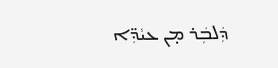ܕܲܠܒܲܪ ܡ̣ܢ ܥܝܵܕܼ̈ܐ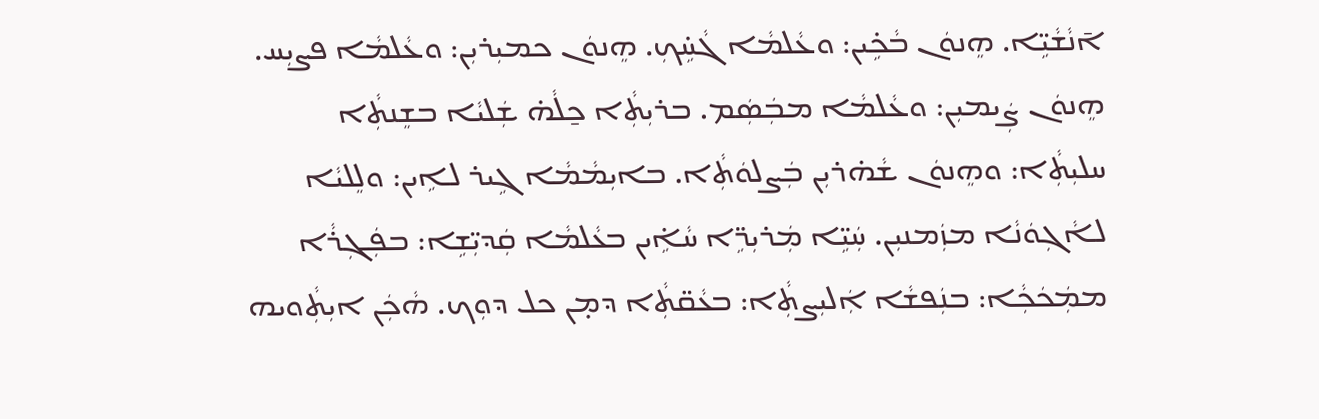ܐ̄ܢܵܫܵܝܹ̈ܐ. ܗܸܢܘܿܢ ܒܵܟܹ̇ܝܢ: ܘܥܵܠܡܵܐ ܓܵܚܹ̇ܟܼ. ܗܸܢܘܿܢ ܟܡܝܼܪܝܼܢ: ܘܥܵܠܡܵܐ ܦܨܝܼܚ. ܗܸܢܘܿܢ ܨܲܝܡܝܼܢ: ܘܥܵܠܡܵܐ ܡܒܲܤܲܡ. ܒܪܝܼܬܼܵܐ ܟ̱ܠܵܗ̇ ܫܲܠܝܵܐ ܒܫܸܢܬܼܵܐ ܚܠܝܼܬܼܵܐ: ܘܗܸܢܘܿܢ ܫܵܗ̇ܪܝܼܢ ܒܲܨܠܘܿܬܼܵܐ. ܒܐܝܼܡܵܡܵܐ ܓܹܝܪ ܠܐܹܝܢ: ܘܠܸܠܝܵܐ ܠܐܵܓܼܘܿܢܵܐ ܡܙܲܡܢܝܼܢ. ܚܲܝܹ̈ܐ ܡܲܪܝܼܪܹ̈ܐ ܚܵܐܹ̇ܝܢ ܒܥܵܠܡܵܐ ܩܲܕܝܼ̈ܫܹܐ: ܒܦܲܓܼܪܵܐ ܡܡܲܟܿܟܼܵܐ: ܒܢܲܦܫܵܐ ܐܲܠܝܼܨܬܼܵܐ: ܒܥܵܩ̈ܬܼܵܐ ܕܡ̣ܢ ܟܠ ܕܘܼܟ. ܗܵܟܲܢ ܐܝܼܬܼܵܘܝܗ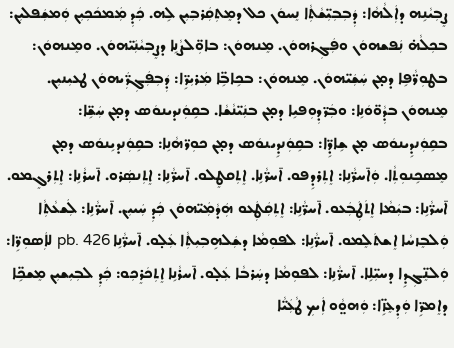ܨܸܒܼܝܵܢܹܗ ܕܐܲܠܵܗܵܐ: ܕܲܒܼܒܼܝܼ̈ܫܵܬܼܵܐ ܢܸܚܘܿܢ ܟܠ ܕܡܸܬܼܩܲܪܒܼܝܼܢ ܠܹܗ. ܟܲܕܼ ܡܲܡܟܿܟܼܝܼܢ ܘܲܡܫܲܦܠܝܼܢ: ܒܟܼܠܵܗ̇ ܢܲܦܫܗܘܿܢ ܘܦܲܓܼܪܗܘܿܢ. ܡܸܢܗܘܿܢ: ܒܐܘܼ̈ܠܨܵܢܹܐ ܕܨܸܒܼܝܵܢܲܝ̈ܗܘܿܢ. ܘܡܸܢܗܘܿܢ: ܒܛܘܼܪ̈ܵܦܹܐ ܕܡ̣ܢ ܚܲܫܲܝ̈ܗܘܿܢ. ܡܸܢܗܘܿܢ: ܒܟܹܐܒܹ̈ܐ ܡܲܪܝܼܪܹ̈ܐ: ܕܲܒܼܦܲܓܼܪ̈ܲܝܗܘܿܢ ܛܥܝܼܢܝܼܢ. ܡܸܢܗܘܿܢ ܒܕܼܵܘ̈ܘܿܢܹܐ: ܘܒܲܪ̈ܕܼܘܼܦܝܹܐ ܕܡ̣ܢ ܒܢܲܝ̈ܢܵܫܵܐ. ܒܩܹܘܲܢܕܝܢܘܿܣ ܕܡ̣ܢ ܚܲܫܹ̈ܐ: ܒܩܹܘܲܢܕܹܝܢܘܿܣ ܡ̣ܢ ܫܹܐܕܹ̈ܐ: ܒܩܹܘܲܢܕܹܝܢܘܿܣ ܕܡ̣ܢ ܟܘܼܪ̈ܗܵܢܹܐ: ܒܩܹܘܲܢܕܝܹܢܘܿܣ ܕܡ̣ܢ ܡܸܤܟܹܢܘܼܬܼܵܐ. ܘܲܐ̄ܚܪ̈ܵܢܹܐ: ܐܸܬܼܪܕܹܦܘ. ܐ̄ܚܪ̈ܵܢܹܐ. ܐܸܬܼܩܛܸܠܘ. ܐ̄ܚܪ̈ܵܢܹܐ: ܐܸܬܼܢܤܲܪܘ. ܐ̄ܚܪܵܢܹܐ: ܐܸܬܼܪܓܸܡܘ. ܐ̄ܚܪ̈ܵܢܹܐ: ܒܝܲܡܵܐ ܐܸܬܿܛܲܒܲܥܘ. ܐ̄ܚܪ̈ܵܢܹܐ: ܐܸܬܼܩܲܛܲܥܘ ܗܲܕܵܡܲܝ̈ܗܘܿܢ ܟܲܕܼ ܚܲܝܝܼܢ. ܐ̄ܚܪ̈ܵܢܹܐ: ܠܲܫܥܵܬܼܵܐ ܘܲܠܒܸܙܚܵܐ ܐܸܫܬܿܠܸܡܘ. ܐ̄ܚܪ̈ܵܢܹܐ: ܠܦܘܼܡܵܐ ܕܫܲܠܗܹܒܼܝܼܬܼܵܐ ܥܲܠ̣ܘ. ܐ̄ܚܪ̈ܵܢܹܐ pb. 426 ܠܐܲܤܘܼܪܹ̈ܐ: ܘܲܠܢܸ̈ܓܼܕܹܐ ܕܚܝܼ̈ܠܹܐ. ܐ̄ܚܪ̈ܵܢܹܐ: ܠܦܘܼܡܵܐ ܕܚܲܪܒܵܐ ܥܲܠ̣ܘ. ܐ̄ܚܪܵܢܹܐ ܐܸܬܼܟܿܪܸܟܼܘ: ܟܲܕܼ ܠܒܼܝܼܫܝܼܢ ܡܸܫܟܹ̈ܐ ܕܐܸܡܪܹ̈ܐ ܘܲܕܼܥܸܙܹ̈ܐ: ܘܲܗܘ̤ܵܘ ܐܲܝܟܼ ܛܵܥܲܝ̈ܵܐ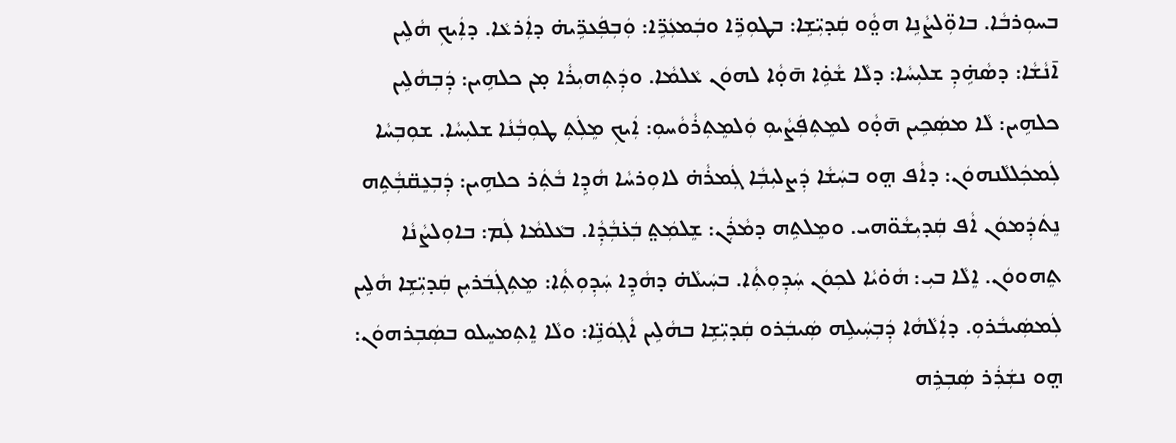ܒܚܘܼܪܒܵܐ. ܒܐܘܼ̈ܠܨܵܢܹܐ ܗܘ̤ܵܘ ܩܲܕܝܼ̈ܫܹܐ: ܒܛܘܼܪܹ̈ܐ ܘܒܲܡܥܲܪܹ̈ܐ: ܘܲܒܼܦܲܥܪܹ̈ܝܗ̇ ܕܐܲܪܥܵܐ. ܕܐܲܝܟܼ ܗܵܠܹܝܢ ܐ̄ܢܵܫܵܐ: ܕܤܵܗܹ̇ܕܼ ܫܠܝܼܚܵܐ: ܕܠܵܐ ܫܵܘܹ̇ܐ ܗ̄ܘ̣ܵܐ ܠܗܘܿܢ ܥܵܠܡܵܐ. ܘܕܲܬܼܗܝܼܪܵܐ ܡ̣ܢ ܟܠܗܹܝܢ: ܕܲܒܼܗܵܠܹܝܢ ܟܠܗܹܝܢ: ܠܵܐ ܡܤܲܟܹܝܢ ܗ̄ܘ̣ܵܘ ܠܡܸܬܼܦܲܨܵܝܘܼ ܘܲܠܡܸܬܼܪܵܘܵܚܘܼ: ܐܲܝܟܼ ܡܸܠܲܬܼ ܛܘܼܒܼܵܢܵܐ ܫܠܝܼܚܵܐ. ܫܘܼܒܼܚܵܐ ܠܲܡܟܲܠܠܵܢܗܘܿܢ: ܕܐܵܦ ܗ̤ܘ ܒܚܲܫܵܐ ܕܲܨܠܝܼܒܼܵܐ ܓܲܡܪܵܗ̇ ܠܐܘܼܪܚܵܐ ܗܵܕܹܐ ܒܵܬܲܪ ܟܠܗܹܝܢ: ܕܲܒܼܥܸܩ̈ܒܼܵܬܹܗ ܢܸܬܿܕܲܡܘܿܢ ܐܵܦ ܩܲܕܝܼܫܵܘ̈ܗܝ. ܘܡܸܠܬܹܗ ܕܡܵܪܲܢ: ܫܸܠܡܲܬ̤ ܒܲܥ̇ܒܼܵܕܼܵܐ. ܒܥܵܠܡܵܐ ܠܲܡ: ܒܐܘܼܠܨܵܢܵܐ ܬܸܗܘܘܿܢ. ܐܸܠܵܐ ܒܝܼ: ܗܵܘ̇ܝܵܐ ܠܟܼܘܿܢ ܚܲܕܼܘܼܬܼܵܐ. ܒܚܲܝܠܵܗ̇ ܕܗܵܕܹܐ ܚܲܕܼܘܼܬܼܵܐ: ܡܸܬܼܓܲܒܿܪܝܼܢ ܩܲܕܝܼ̈ܫܹܐ ܗܵܠܹܝܢ ܠܲܡܤܲܝܒܵܪܘܼ. ܕܐܲܠܵܗܵܐ ܕܲܒܼܚܲܝܠܹܗ ܤܲܝܒܲܪܘ ܩܲܕܝܼ̈ܫܹܐ ܒܗܵܠܹܝܢ ܐܵܓܼܘܿܢܹ̈ܐ: ܘܠܵܐ ܐܸܬܼܡܚܸܠܘ ܒܤܲܒܼܪܗܘܿܢ: ܗ̤ܘ ܢܫܲܪܲܪ ܤܲܒܼܪܹܗ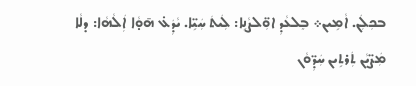ܒܟܼܠܲܢ. ܐܵܡܹܝܢ܀ ܒܸܠܥܵܕܼ ܐܘܼ̈ܠܨܵܢܹܐ: ܠܲܝܬܿ ܚܲܝܹ̈ܐ. ܝܵܕܲܥ̇ ܗ̄ܘ̣ܵܐ ܐܲܠܵܗܵܐ: ܕܠܵܐ ܡܲܨ̈ܝܵܢ ܬܲܪܬܹܝܢ ܚܲܕܼ̈ܘܵܢ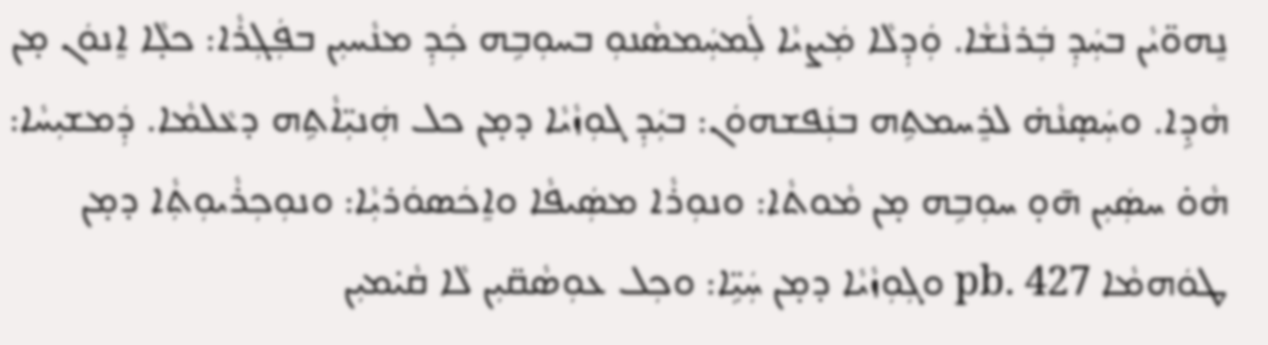ܢܸܗܘ̈ܝܵܢ ܒܚܲܕܼ ܒܲܪܢܵܫܵܐ. ܘܲܕܼܠܵܐ ܡܲܨܝܵܐ ܠܲܡܚܲܡܤܵܢܘܼ ܒܚܘܼܒܹܗ ܟܲܕܼ ܡܢܵܚܝܼܢ ܒܦܲܓܼܪܵܐ: ܟܠ̣ܵܐ ܐܸܢܘܿܢ ܡ̣ܢ ܗܵܕܹܐ. ܘܚܲܤ̣ܢܵܗ̇ ܠܪܸܚܡܬܹܗ ܒܢܲܦܫܗܘܿܢ: ܒܝܲܕܼ ܓܘܼܙܵܝܵܐ ܕܡ̣ܢ ܟܠ ܗܲܢܝܼ̈ܐܵܬܹܗ ܕܥܵܠܡܵܐ. ܕܲܡܫܝܼܚܵܐ: ܗܵܘ̇ ܚܤܲܝܼܢ ܗ̄ܘ̣ ܚܘܼܒܹܗ ܡ̣ܢ ܡܵܘܬܵܐ: ܘܢܘܼܪܵܐ ܡܤܲܝܦܵܐ ܘܐܸܟܿܤܘܿܪܝܼܵܐ: ܘܢܘܼܟܼܪܵܝܘܼܬܼܵܐ ܕܡ̣ܢ ܛܘܿܗܡܵܐ pb. 427 ܘܓܼܘܼܙܵܝܵܐ ܕܡ̣ܢ ܚܲܝܹ̈ܐ: ܘܟܼܠ ܥܘܼܤܵܩ̈ܝܼܢ ܠܵܐ ܩܵܝ̇ܡܝܼܢ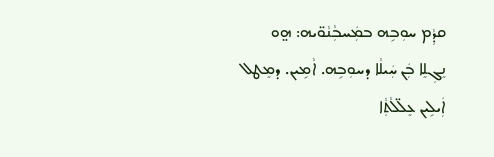ܩܕܼܵܡ ܚܘܼܒܹܗ ܒܡܲܚܒܼܵܢܵܘ̈ܝܗ: ܗ̤ܘ ܢܸܓܼܠܸܐ ܒܲܢ ܚܲܝܠܵܐ ܕܚܘܼܒܹܗ. ܐܵܡܹܝܢ. ܕܡܸܛܠ ܐܲܝܠܹܝܢ ܥܸܠ̈ܠܵܬܼܵܐ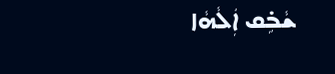ܫܵܒܹ̇ܩ ܐܲܠܵܗܵܐ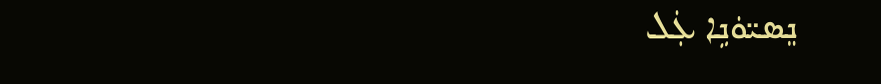ܢܸܤܝ̈ܘܿܢܹܐ ܥܲܠ